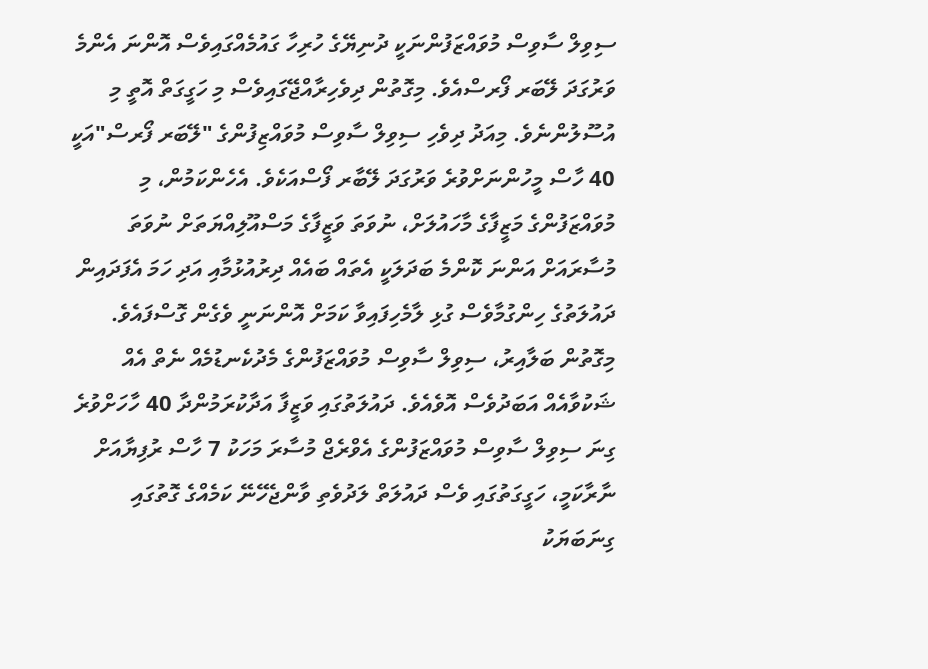ސިވިލް ސާވިސް މުވައްޒަފުންނަކީ ދުނިޔޭގެ ހުރިހާ ގައުމެއްގައިވެސް އޮންނަ އެންމެ ވަރުގަދަ ލޭބަރ ފޯރސްއެވެ. މިގޮތުން ދިވެހިރާއްޖޭގައިވެސް މި ހަގީގަތް އޮތީ މި އުސޫލުންނެވެ. މިއަދު ދިވެހި ސިވިލް ސާވިސް މުވައްޒިފުންގެ "ލޭބަރ ފޯރސް"އަކީ 40 ހާސް މީހުންނަށްވުރެ ވަރުގަދަ ލޭބާރ ފޯސްއަކެވެ. އެހެންކަމުން، މި މުވައްޒަފުންގެ މަޒީފާގެ މާހައުލަށް، ނުވަތަ ވަޒީފާގެ މަސްއޫލިއްޔަތަށް ނުވަތަ މުސާރައަށް އަންނަ ކޮންމެ ބަދަލަކީ އެތައް ބައެއް ދިރުއުޅުމާއި އަދި ހަމަ އެފަދައިން ދައުލަތުގެ ހިންގުމާވެސް ގުޅި ލާމެހިފައިވާ ކަމަށް އޮންނަނީ ވެގެން ގޮސްފައެވެ.
މިގޮތުން ބަލާއިރު، ސިވިލް ސާވިސް މުވައްޒަފުންގެ މެދުކެނޑުމެއް ނެތް އެއް ޝަކުވާއެއް އަބަދުވެސް އޮވެއެވެ. ދައުލަތުގައި ވަޒީފާ އަދާކުރަމުންދާ 40 ހާހަށްވުރެ ގިނަ ސިވިލް ސާވިސް މުވައްޒަފުންގެ އެވްރެޖް މުސާރަ މަހަކު 7 ހާސް ރުފިޔާއަށް ނާރާކަމީ، ހަގީގަތުގައި ވެސް ދައުލަތް ލަދުވެތި ވާންޖެހޭނޭ ކަމެއްގެ ގޮތުގައި ގިނަބަޔަކު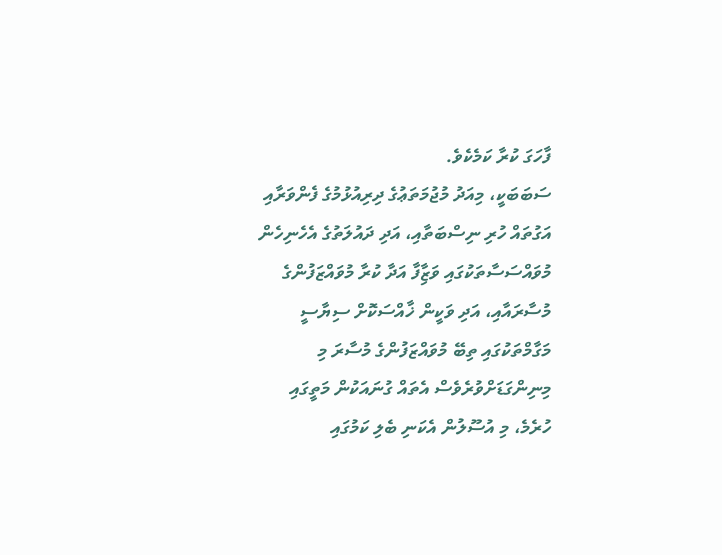ފާހަގަ ކުރާ ކަމެކެވެ.
ސަބަބަކީ، މިއަދު މުޖުމަތަޢުގެ ދިރިއުޅުމުގެ ފެންވަރާއި އަގުތައް ހުރި ނިސްބަތާއި، އަދި ދައުލަތުގެ އެހެނިހެން މުވައްސަސާތަކުގައި ވަޒާިފާ އަދާ ކުރާ މުވައްޒަފުންގެ މުސާރައާއި، އަދި ވަކީން ޚާއްސަކޮށް ސިޔާސީ މަގާމްތަކުގައި ތިބޭ މުވައްޒަފުންގެ މުސާރަ މި މިނިންގަޑަށްވުރެވެސް އެތައް ގުނައަކުން މަތީގައި ހުރެމެ، މި އުސޫލުން އެކަނި ބެލި ކަމުގައި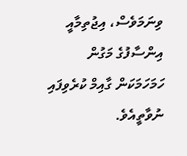ވިނަމަވެސް، އިޖުތިމާއީ އިންސާފުގެ މަގުން ހަމަހަމަކަން ގާއިމް ކުރެވިފައި ނުވާތީއެވެ.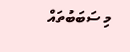މި ސަބަބުތައް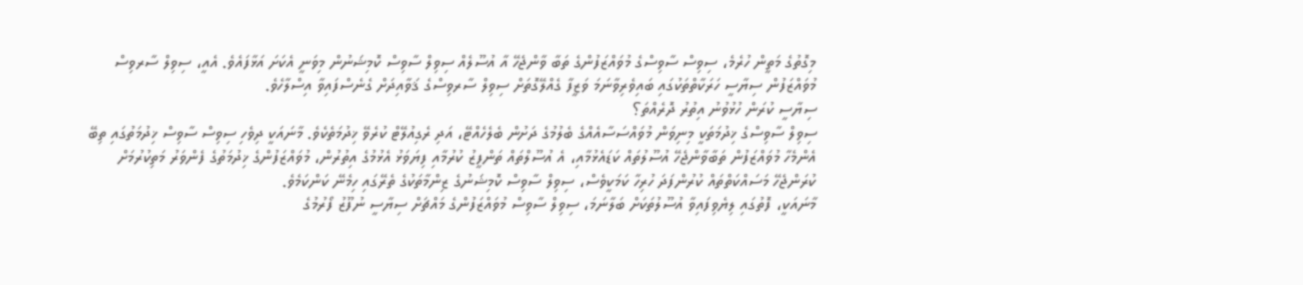މިގޮތުގެ މަތީން ހުރެމެ، ސިވިސް ސާވިސްގެ މުވައްޒަފުންގެ ތަބާ ވާންޖެހޭ އާ އުސޫލެއް ސިވިލް ސާވިސް ކޮމިޝަނުން މިވަނީ އެކަށަ އަޅާފައެވެ. އެއީ، ސިވިލް ސާރވިސް މުވައްޒަފުން ސިޔާސީ ހަރަކާތްތަކުގައި ބައިވެރިވާނަމަ ވަޒީފާ ގެއްލޭގޮތަށް ސިވިލް ސާރވިސްގެ ޤަވާއިދަށް ގެނެސްފައިވާ އިސްލާހެވެ.
ސިޔާސީ ކުރަން ހުޅުވުނު އިތުރު ދޮރެއްތަ؟
ސިވިލް ސާވިސްގެ ޚިދުމަތަކީ މިނިވަން މުވައްސަސާއެއްގެ ބެލުމުގެ ދަށުން ބެލެހެއްޓޭ، އަދި ރެގިއުލޭޓް ކުރެވޭ ޚިދުމަތެކެވެ. މާނައަކީ ދިވެހި ސިވިސް ސާވިސް ޚިދުމަތުގައި ތިބޭ އެންމެހާ މުވައްޒަފުން ތަބާވާންޖެހޭ އުސޫލުތައް ކަޑައެޅުމާއި، އެ އުސޫލްތައް ތަންފީޒު ކުރުމާއި ފިޔަވަޅު އެޅުމުގެ އިތުރުން، މުވައްޒަފުންގެ ޚިދުމަތުގެ ފެންވަރު މަތިކުރުމަށް ކުރަންޖެހޭ މަސައްކަތްތައް ކުރުންފަދަ ހުރިހާ ކަމަކީވެސް، ސިވިލް ސާވިސް ކޮމިޝަނުގެ ޒިންމާތަކުގެ ތެރޭގައި ހިމެނޭ ކަންކަމެވެ.
މާނައަކީ، ފޮތުގައި ލިޔެވިފައިވާ އުސޫލުތަކަށް ބަލާނަމަ، ސިވިލް ސާވިސް މުވައްޒަފުންގެ މައްޗަށް ސިޔާސީ ނުފޫޒު ފޯރުމުގެ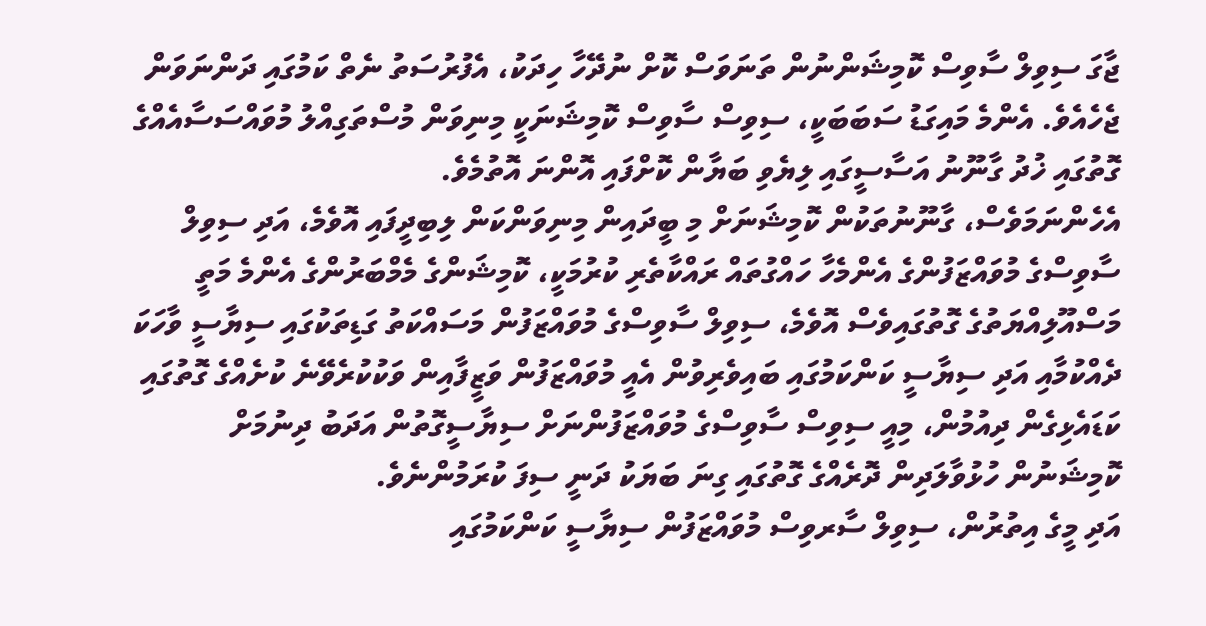ޖާގަ ސިވިލް ސާވިސް ކޮމިޝަންނުން ތަނަވަސް ކޮށް ނުދޭހާ ހިދަކު، އެފުރުސަތު ނެތް ކަމުގައި ދަންނަވަން ޖެހެއެވެ. އެންމެ މައިގަޑު ސަބަބަކީ، ސިވިސް ސާވިސް ކޮމިޝަނަކީ މިނިވަން މުސްތަގިއްލު މުވައްސަސާއެއްގެ ގޮތުގައި ޚުދު ގާނޫނު އަސާސީގައި ލިޔެވި ބަޔާން ކޮށްފައި އޮންނަ އޮތުމެވެ.
އެހެންނަމަވެސް، ގާނޫނުތަކުން ކޮމިޝަނަށް މި ބީދައިން މިނިވަންކަން ލިބިދީފައި އޮވެމެ، އަދި ސިވިލް ސާވިސްގެ މުވައްޒަފުންގެ އެންމެހާ ހައްގުތައް ރައްކާތެރި ކުރުމަކީ، ކޮމިޝަންގެ މެމްބަރުންގެ އެންމެ މަތީ މަސްއޫލިއްޔަތުގެ ގޮތުގައިވެސް އޮވެމެ، ސިވިލް ސާވިސްގެ މުވައްޒަފުން މަސައްކަތު ގަޑިތަކުގައި ސިޔާސީ ވާހަކަ ދެއްކުމާއި އަދި ސިޔާސީ ކަންކަމުގައި ބައިވެރިވުން އެއީ މުވައްޒަފުން ވަޒީފާއިން ވަކުކުރެވޭނެ ކުށެއްގެ ގޮތުގައި ކަޑައެޅިގެން ދިއުމުން، މިއީ ސިވިސް ސާވިސްގެ މުވައްޒަފުންނަށް ސިޔާސީގޮތުން އަދަބު ދިނުމަށް ކޮމިޝަނުން ހުޅުވާލަދިން ދޮރެއްގެ ގޮތުގައި ގިނަ ބަޔަކު ދަނީ ސިފަ ކުރަމުންނެވެ.
އަދި މީގެ އިތުރުން، ސިވިލް ސާރވިސް މުވައްޒަފުން ސިޔާސީ ކަންކަމުގައި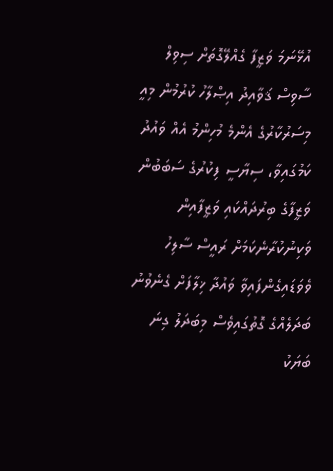އުޅޭނަމަ ވަޒީފާ ގެއްލޭގޮތަށް ސިވިލް ސާވިސް ޤަވާއިދު އިޞްލާހު ކުރުމުން މިއީ މިސަރުކާރުގެ އެންމެ މުހިންމު އެއް ވައުދު ކަމުގައިވާ، ސިޔާސީ ފިކުރުގެ ސަބަބުން ވަޒީފާގެ ބިރުދައްކައި ވަޒީފާއިން ވަކިނުކުރާނެކަމަށް ރައީސް ސާލިހު ވެވަޑައިގެންފައިވާ ވައުދާ ޚިލާފަށް ގެނެވުނު ބަދަލެއްގެ ގޮތުގައިވެސް މިބަދަލު ގިނަ ބަޔަކު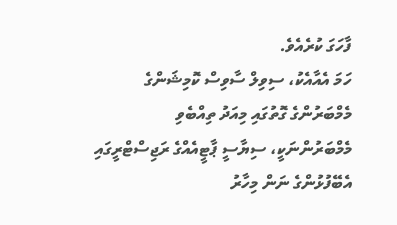ފާހަގަ ކުރެއެވެ.
ހަމަ އެއާއެކު، ސިވިލް ސާވިސް ކޮމިޝަންގެ މެމްބަރުންގެ ގޮތުގައި މިއަދު ތިއްބެވި މެމްބަރުންނަކީ، ސިޔާސީ ޕާޓީއެއްގެ ރަޖިސްޓްރީގައި އެބޭފުޅުންގެ ނަން މިހާރު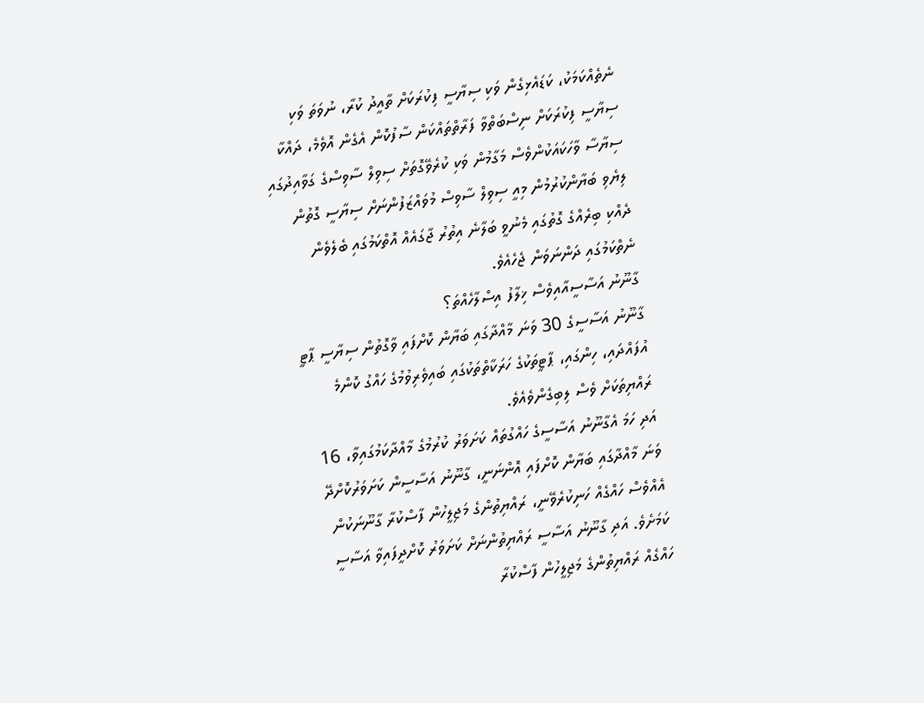ނެތެއްކަމަކު، ކަޑައެޅިގެން ވަކި ސިޔާސީ ފިކުރަކަށް ތާއީދު ކުރާ، ނުވަތަ ވަކި ސިޔާސީ ފިކުރަކަށް ނިސްބަތްވާ ފަރާތްތައްކަން ސާފުކޮން އެގެން އޮވެމެ، ދައްކާ ސިޔާސާ ވާހަކައަކުންވެސް މަގާމުން ވަކި ކުރެވޭގޮތަށް ސިވިލް ސާވިސްގެ ގަވާއިދުގައި ލިޔެވި ބަޔާންކުރުމުން މިއީ ސިވިލް ސާވިސް މުވައްޒަފުންނަށް ސިޔާސީ ގޮތުން ދެއްކި ބިރެއްގެ ގޮތުގައި މެނުވީ ބަލާނެ އިތުރު ޖާގައެއް އޮތްކަމުގައި ބެލެވެން ނެތްކަމުގައި ދަންނަވަން ޖެހެއެވެ.
ގާނޫނު އަސާސީއާއިވެސް ޚިލާފު އިސްލާހެއްތަ؟
ގާނޫނު އަސާސީގެ 30 ވަނަ މާއްދާގައި ބަޔާން ކޮށްފައި ވާގޮތުން ސިޔާސީ ޕާޓީ އުފައްދައި، ހިންގައި، ޕާޓީތަކުގެ ހަރަކާތްތަކުގައި ބައިވެރިވުމުގެ ހައްގު ކޮންމެ ރައްޔިތަކަށް ވެސް ލިބިގެންވެއެވެ.
އަދި ހަމަ އެގާނޫނު އަސާސީގެ ހައްގުތައް ކަށަވަރު ކުރުމުގެ މާއްދާކަމުގައިވާ، 16 ވަނަ މާއްދާގައި ބަޔާން ކޮށްފައި އޮންނަނީ، ގާނޫނު އަސާސީން ކަށަވަރުކޮށްދޭ އެއްވެސް ހައްގެއް ހަނިކުރެވޭނީ، ރައްޔިތުންގެ މަޖިލީހުން ފާސްކުރާ ގާނޫނަކުން ކަމަށެވެ. އަދި ގާނޫނު އަސާސީ ރައްޔިތުންނަށް ކަށަވަރު ކޮށްދީފައިވާ އަސާސީ ހައްގެއް ރައްޔިތުންގެ މަޖިލީހުން ފާސްކުރާ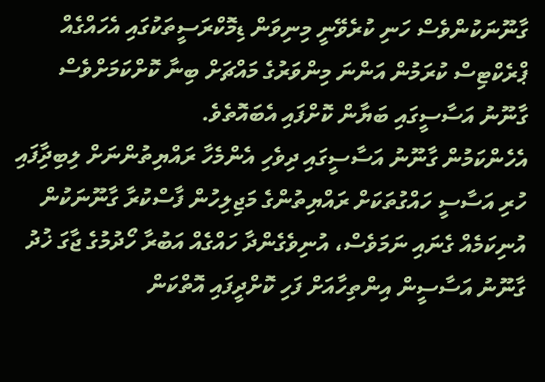ގާނޫނަކުންވެސް ހަނި ކުރެވޭނީ މިނިވަން ޑިމޮކްރަސީތަކުގައި އެހައްގެއް ޕްރެކްޓިސް ކުރަމުން އަންނަ މިންވަރުގެ މައްޗަށް ބިނާ ކޮށްކަމަށްވެސް ގާނޫނު އަސާސީގައި ބަޔާން ކޮށްފައި އެބައޮތެވެ.
އެހެންކަމުން ގާނޫނު އަސާސީގައި ދިވެހި އެންމެހާ ރައްޔިތުންނަށް ލިބިދާިފައި ހުރި އަސާސީ ހައްގުތަކަށް ރައްޔިތުންގެ މަޖިލިހުން ފާސްކުރާ ގާނޫނަކުން އުނިކަމެއް ގެނައި ނަމަވެސް، އުނިވެގެންދާ ހައްގެއް އަބުރާ ހޯދުމުގެ ޖާގަ ޚުދު ގާނޫނު އަސާސީން އިންތިހާއަށް ފަހި ކޮށްދީފައި އޮތްކަން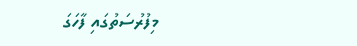މިފުރުސަތުގައި ފާހަގަ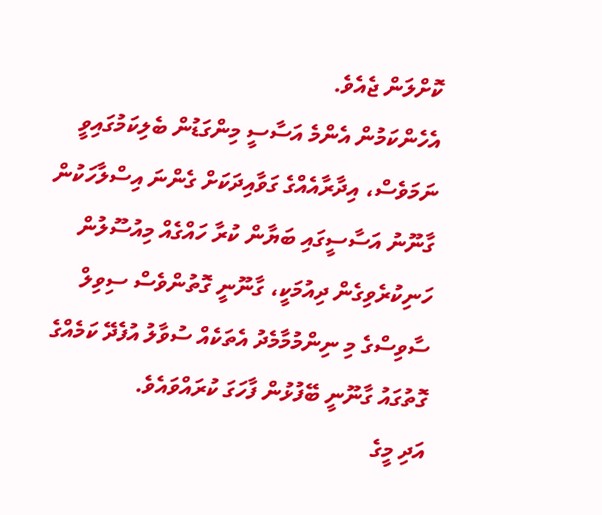ކޮށްލަން ޖެއެވެ.
އެހެންކަމުން އެންމެ އަސާސީ މިންގަޑުން ބެލިކަމުގައިވީ ނަމަވެސް، އިދާރާއެއްގެ ގަވާއިދަކަށް ގެންނަ އިސްލާހަކުން ގާނޫނު އަސާސީގައި ބަޔާން ކުރާ ހައްގެއް މިއުސޫލުން ހަނިކުރެވިގެން ދިއުމަކީ، ގާނޫނީ ގޮތުންވެސް ސިވިލް ސާވިސްގެ މި ނިންމުމާމެދު އެތަކެއް ސުވާލު އުފެދޭ ކަމެއްގެ ގޮތުގައު ގާނޫނީ ބޭފުޅުން ފާހަގަ ކުރައްވައެވެ.
އަދި މީގެ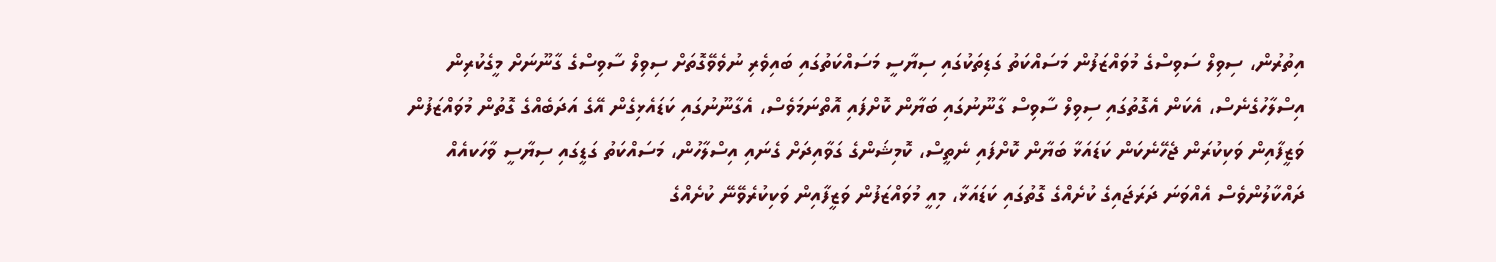އިތުރުން، ސިވިލް ސަވިސްގެ މުވައްޒަފުން މަސައްކަތު ގަޑިތަކުގައި ސިޔާސީ މަސައްކަތުގައި ބައިވެރި ނުވެވޭގޮތަށް ސިވިލް ސާވިސްގެ ގާނޫނަށް މީގެކުރިން އިސްލާހުގެނެސް، އެކަން އެގޮތުގައި ސިވިލް ސާވިސް ގާނޫނުގައި ބަޔާން ކޮށްފައި އޮތްނަމަވެސް، އެގާނޫނުގައި ކަޑައެޅިގެން އޭގެ އަދަބެއްގެ ގޮތުން މުވައްޒަފުން ވަޒީފާއިން ވަކިކުރަން ޖެހޭނެކަން ކަޑައަޅާ ބަޔާން ކޮށްފައި ނެތީސް، ކޮމިޝަންގެ ގަވާއިދަށް ގެނައި އިސްލާހުން، މަސައްކަތު ގަޑީގައި ސިޔާސީ ވާހަކއެއް ދައްކާލުންވެސް އެއްވަނަ ދަރަޖައިގެ ކުށެއްގެ ގޮތުގައި ކަޑައަޅާ، މިއީ މުވައްޒަފުން ވަޒީފާއިން ވަކިކުރެވޭނޭ ކުށެއްގެ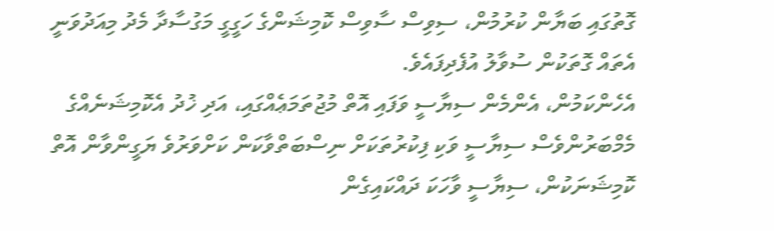ގޮތުގައި ބަޔާން ކުރުމުން، ސިވިސް ސާވިސް ކޮމިޝަންގެ ހަގީގީ މަގުސާދާ މެދު މިއަދުވަނީ އެތައް ގޮތަކުން ސުވާލު އުފެދިފައެވެ.
އެހެންކަމުން، އެންމެން ސިޔާސީ ވަފައި އޮތް މުޖުތަމަޢެއްގައި، އަދި ޚުދު އެކޮމިޝަނެއްގެ މެމްބަރުންވެސް ސިޔާސީ ވަކި ފިކުރުތަކަށް ނިސްބަތްވާކަން ކަށްވަރުވެ ޔަގީންވާން އޮތް ކޮމިޝަނަކުން، ސިޔާސީ ވާހަކަ ދައްކައިގެން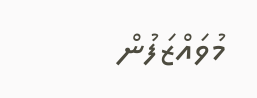މުވައްޒަފުން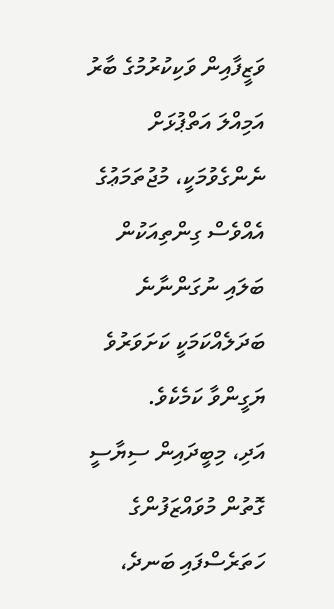ވަޒީފާއިން ވަކިކުރުމުގެ ބާރު އަމިއްލަ އަތްޕުޅަށް ނެންގެވުމަކީ، މުޖުތަމަޢުގެ އެއްވެސް ގިންތިއަކުން ބަލައި ނުގަންނާނެ ބަދަލެއްކަމަކީ ކަށަވަރުވެ ޔަގީންވާ ކަމެކެވެ.
އަދި، މިބީދައިން ސިޔާސީ ގޮތުން މުވައްޒަފުންގެ ހަތަރެސްފައި ބަނދެ،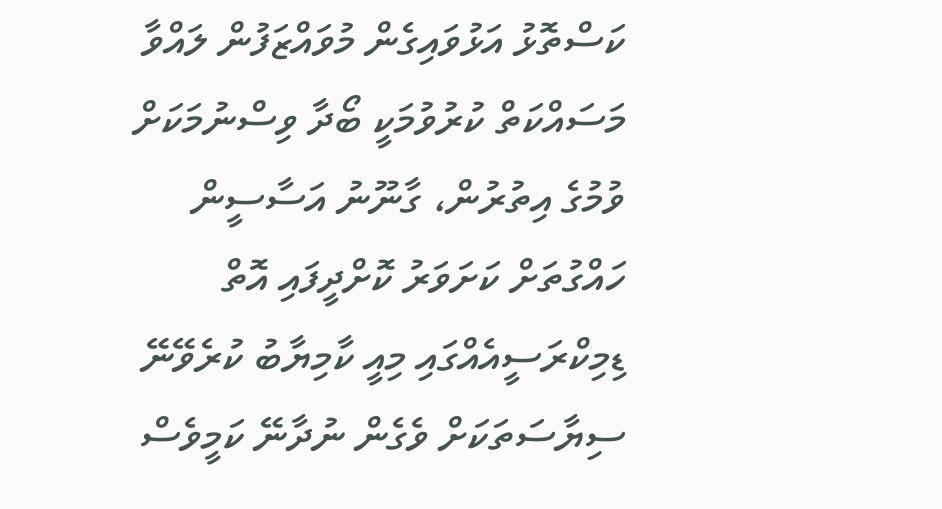ކަސްތޮޅު އަޅުވައިގެން މުވައްޒަފުން ލައްވާ މަސައްކަތް ކުރުވުމަކީ ބޯދާ ވިސްނުމަކަށް ވުމުގެ އިތުރުން، ގާނޫނު އަސާސީން ހައްގުތަށް ކަށަވަރު ކޮށްދީފައި އޮތް ޑިމިކްރަސީއެއްގައި މިއީ ކާމިޔާބު ކުރެވޭނޭ ސިޔާސަތަކަށް ވެގެން ނުދާނޭ ކަމީވެސް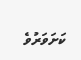ކަށަވަރުވެ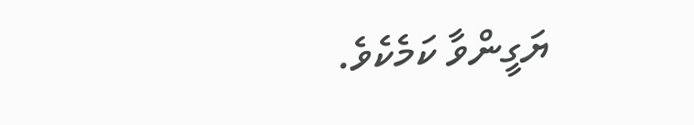ޔަގީންވާ ކަމެކެވެ.